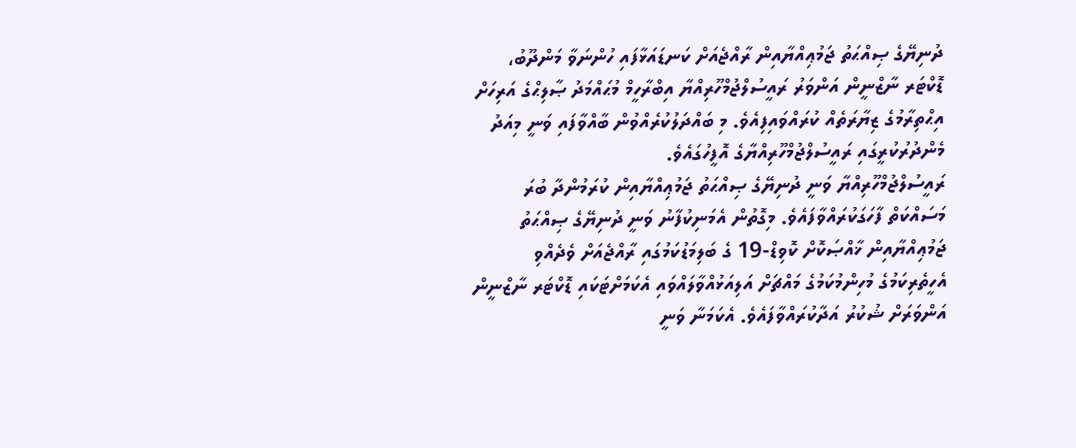ދުނިޔޭގެ ޞިއްޙަތު ޖަމުޢިއްޔާއިން ރާއްޖެއަށް ކަނޑައަޅާފައި ހުންނަވާ މަންދޫބު، ޑޮކްޓަރ ނާޒްނީން އަންވަރު ރައީސުލްޖުމްހޫރިއްޔާ އިބްރާހީމް މުޙައްމަދު ޞާލިޙްގެ އަރިހަށް އިޙްތިރާމުގެ ޒިޔާރަތެއް ކުރައްވައިފިއެވެ. މި ބައްދަލުކުރެއްވުން ބާއްވާފައި ވަނީ މިއަދު މެންދުރުކުރީގައި ރައީސުލްޖުމްހޫރިއްޔާގެ އޮފީހުގައެވެ.
ރައީސުލްޖުމްހޫރިއްޔާ ވަނީ ދުނިޔޭގެ ޞިއްޙަތު ޖަމުޢިއްޔާއިން ކުރަމުންދާ ބުރަ މަސައްކަތް ފާހަގަކުރައްވާފައެވެ. މިގޮތުން އެމަނިކުފާނު ވަނީ ދުނިޔޭގެ ޞިއްޙަތު ޖަމުޢިއްޔާއިން ޚާއްޞަކޮށް ކޮވިޑް-19 ގެ ބަލިމަޑުކަމުގައި ރާއްޖެއަށް ވެދެއްވި އެހީތެރިކަމުގެ މުހިންމުކަމުގެ މައްޗަށް އަލިއަޅުއްވާލައްވައި އެކަމަށްޓަކައި ޑޮކްޓަރ ނާޒްނީން އަންވަރަށް ޝުކުރު އަދާކުރައްވާފައެވެ. އެކަމަނާ ވަނީ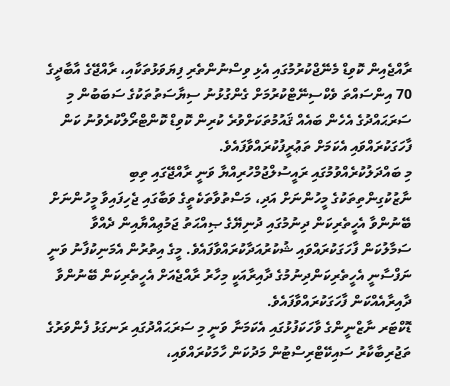ރާއްޖެއިން ކޮވިޑް މެނޭޖްކުރުމުގައި އެޅި ވިސްނުންތެރި ފިޔަވަޅުތަކާއި، ރާއްޖޭގެ އާބާދީގެ 70 އިންސައްތަ ވެކްސިނޭޓްކުރުމަށް ގެންގުޅުނު ސިޔާސަތުތަކުގެ ސަބަބުން މި ސަރަޙައްދުގެ އެހެން ބައެއް ޤައުމުތަކަށްވުރެ ކުރިން ކޮވިޑް ކޮންޓްރޯލްކުރެވުނު ކަން ފާހަގަކުރައްވައި އެކަމަށް ތަޢުރީފުކުރައްވާފައެވެ.
މި ބައްދަލުކުރެއްވުމުގައި ރައީސުލްޖުމްހުރިއްޔާ ވަނީ ރާއްޖޭގައި ތިބި ނާޒުކުގިންތިތަކުގެ މީހުންނަށް އަދި، މަސްތުވާތަކެތީގެ ވަބާގައި ޖެހިފައިވާ މީހުންނަށް ބޭނުންވާ އެހީތެރިކަން ދިނުމުގައި ދުނިޔޭގެ ޞިއްޙަތު ޖަމުޢިއްޔާއިން ދެއްވާ ސަމާލުކަން ފާހަގަކުރައްވައި ޝުކުރުއަދާކުރައްވާފައެވެ. މީގެ އިތުރުން އެމަނިކުފާނު ވަނީ ނަފްސާނީ އެހީތެރިކަންދިނުމުގެ ދާއިރާއަކީ މިހާރު ރާއްޖެއަށް އެހީތެރިކަން ބޭނުންވާ ދާއިރާއެއްކަން ފާހަގަކުރައްވާފައެވެ.
ޑޮކްޓަރ ނާޒްނީންގެ ވާހަކަފުޅުގައި އެކަމަނާ ވަނީ މި ސަރަޙައްދުގައި ރަނގަޅު ފެންވަރުގެ ތަޖުރިބާކާރު ސައިކޭޓްރިސްޓުން މަދުކަން ހާމަކުރައްވައި،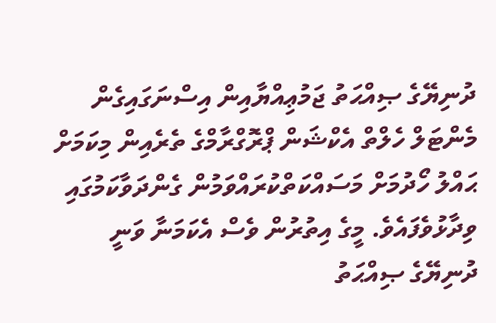ދުނިޔޭގެ ޞިއްޙަތު ޖަމުޢިއްޔާއިން އިސްނަގައިގެން މެންޓަލް ހެލްތް އެކްޝަން ޕްރޮގްރާމްގެ ތެރެއިން މިކަމަށް ޙައްލު ހޯދުމަށް މަސައްކަތްކުރައްވަމުން ގެންދަވާކަމުގައި ވިދާޅުވެފައެވެ. މީގެ އިތުރުން ވެސް އެކަމަނާ ވަނީ ދުނިޔޭގެ ޞިއްޙަތު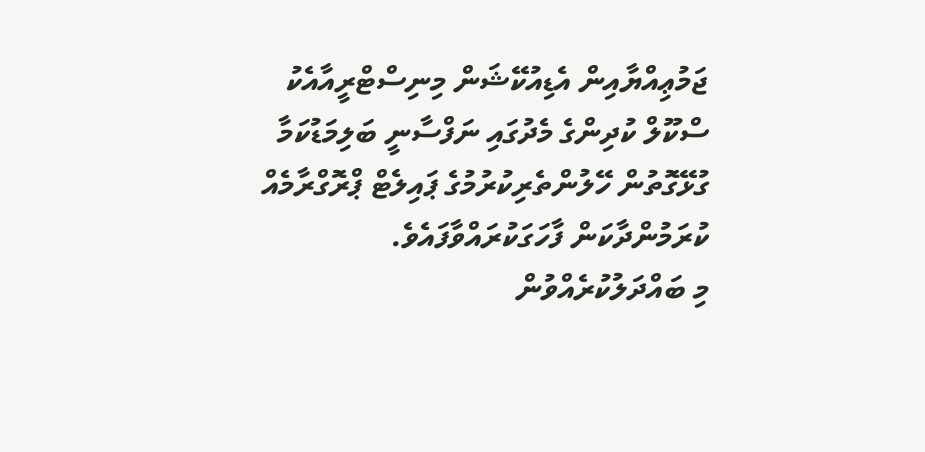ޖަމުޢިއްޔާއިން އެޑިއުކޭޝަން މިނިސްޓްރީއާއެކު ސްކޫލް ކުދިންގެ މެދުގައި ނަފްސާނީ ބަލިމަޑުކަމާ ގުޅޭގޮތުން ހޭލުންތެރިކުރުމުގެ ޕައިލެޓް ޕްރޮގްރާމެއް ކުރަމުންދާކަން ފާހަގަކުރައްވާފައެވެ.
މި ބައްދަލުކުރެއްވުން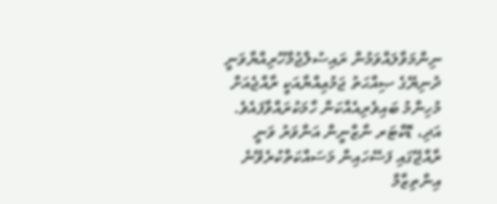ނިންމަވާލައްވަމުން ރައިސުލްޖުމްހޫރިއްޔާވަނީ ދުނިޔޭގެ ޞިއްޙަތު ޖަމުޢިއްޔާއަކީ ރާއްޖެއަށް މުހިންމު ބައިވެރިއެއްކަން ހާމަކުރައްވާފައެވެ. އަދި، ޑޮކްޓަރ ނާޒްނީން އަންވަރު ވަނީ ރާއްޖޭގައި ފަސޭހައިން މަސައްކަތްކުރެވޭނެ އިންތިޒާމް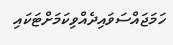ހަމަޖައްސަވައިދެއްވިކަމަށްޓަކައި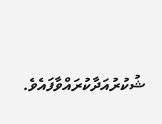ޝުކުރުއަދާކުރައްވާފައެވެ.